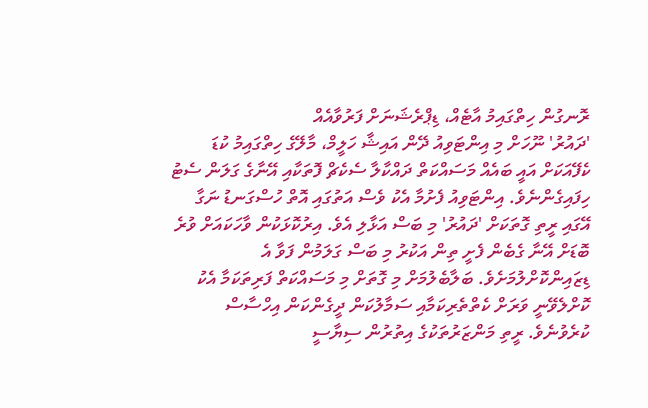ރޮނގުން ހިތްގައިމު އާޓެއް، ޑިޕްރެޝަނަށް ފަރުވާއެއް
'ދައުރު' ނޫހަށް މި އިންޓަވިއު ދޭން އައިޝާ ހަލީމް، މާލޭގެ ހިތްގައިމު ކުޑަ ކެފޭއަކަށް އައީ ބައެއް މަސައްކަތް ދައްކާލާ ސެކެޗް ފޮތަކާއި އޭނާގެ ގަލަން ސެޓު ހިފައިގެންނެވެ. އިންޓަވިއު ފެށުމާ އެކު ވެސް އަތުގައި އޮތް ހުސްގަނޑު ނަގާ އޭގައި ރީތި ގޮތަކަށް 'ދައުރު' މި ބަސް އަޅާލި އެވެ. އިރުކޮޅަކުން ވާހަކައަށް ވުރެ ބޮޑަށް އޭނާ ގެބެން ފެށީ ތިން އަކުރު މި ބަސް ގަލަމުން ފަވާ އެ ޑިޒައިންކޮށްލުމަށެވެ. ބަލާބެލުމަށް މި ގޮތަށް މި މަސައްކަތް ފަރިތަކަމާ އެކު ކޮށްލެވޭނީ ވަރަށް ކެތްތެރިކަމާއި ސަމާލުކަން ދީގެންކަން އިހްސާސް ކުރެވުނެވެ. ރީތި މަންޒަރުތަކުގެ އިތުރުން ސިޔާސީ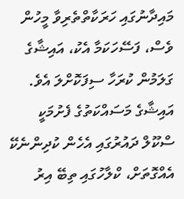މައިދާނުގައި ހަރަކާތްތެރިވާ މީހުން ވެސް، ފަސޭހަކަމާ އެކު، އައިޝާގެ ގަލަމުން ކުރަހާ ސިފަކޮށްލަ އެވެ.
އައިޝާގެ މަސައްކަތުގެ ފެށުމަކީ ސްކޫލް ދައުރުގައި އެހެން ކުދިންނެކޭ އެއްގޮތަށް، ކްލާހުގައި ތިބޭ އިރު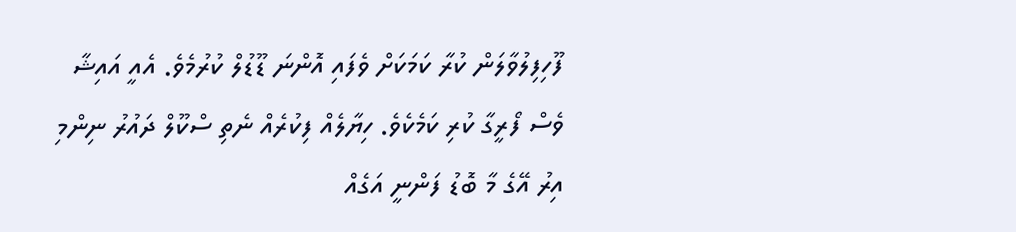ފޫހިފިލުވާލަން ކުރާ ކަމަކަށް ވެފައި އޮންނަ ޑޫޑުލް ކުރުމެވެ. އެއީ އައިޝާ ވެސް ފޯރީގާ ކުރި ކަމެކެވެ. ހިޔާލެއް ފިކުރެއް ނެތި ސްކޫލް ދައުރު ނިންމި އިރު އޭގެ މާ ބޮޑު ފަންނީ އަގެއް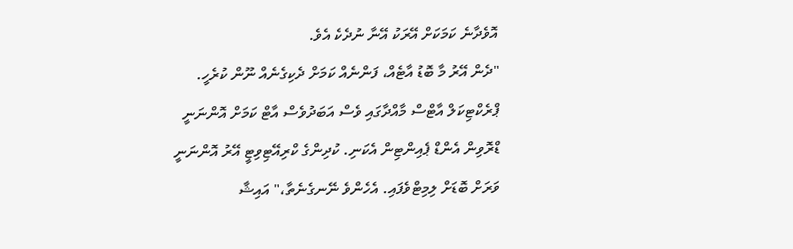އޮވެދާނެ ކަމަކަށް އޭރަކު އޭނާ ނުދެކެ އެވެ.
"ދެން އޭރު މާ ބޮޑު އާޓެއް، ފަންނެއް ކަމަށް ދެކިގެނެއް ނޫން ކުރެހީ. ޕްރެކްޓިކަލް އާޓްސް މާއްދާގައި ވެސް އަބަދުވެސް އާޓް ކަމަށް އޮންނަނީ ޑްރޮވިން އެންޑް ޕެއިންޓިން އެކަނި. ކުދިންގެ ކްރިއޭޓިވިޓީ އޭރު އޮންނަނީ ވަރަށް ބޮޑަށް ލިމިޓްވެފައި. އެހެންވެ ނޭނގެނެތާ،" އައިޝާ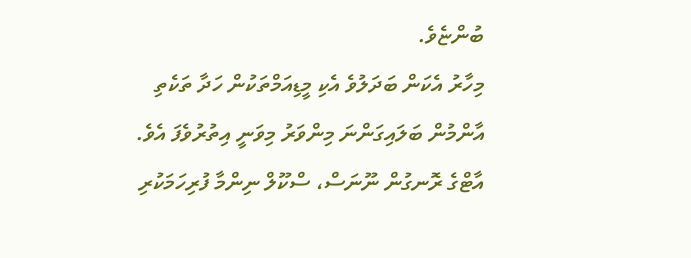ބުންޏެވެ.
މިހާރު އެކަން ބަދަލުވެ އެކި މީޑިއަމްތަކުން ހަދާ ތަކެތި އާންމުން ބަލައިގަންނަ މިންވަރު މިވަނީ އިތުރުވެފަ އެވެ. އާޓްގެ ރޮނގުން ނޫނަސް، ސްކޫލް ނިންމާ ފުރިހަމަކުރި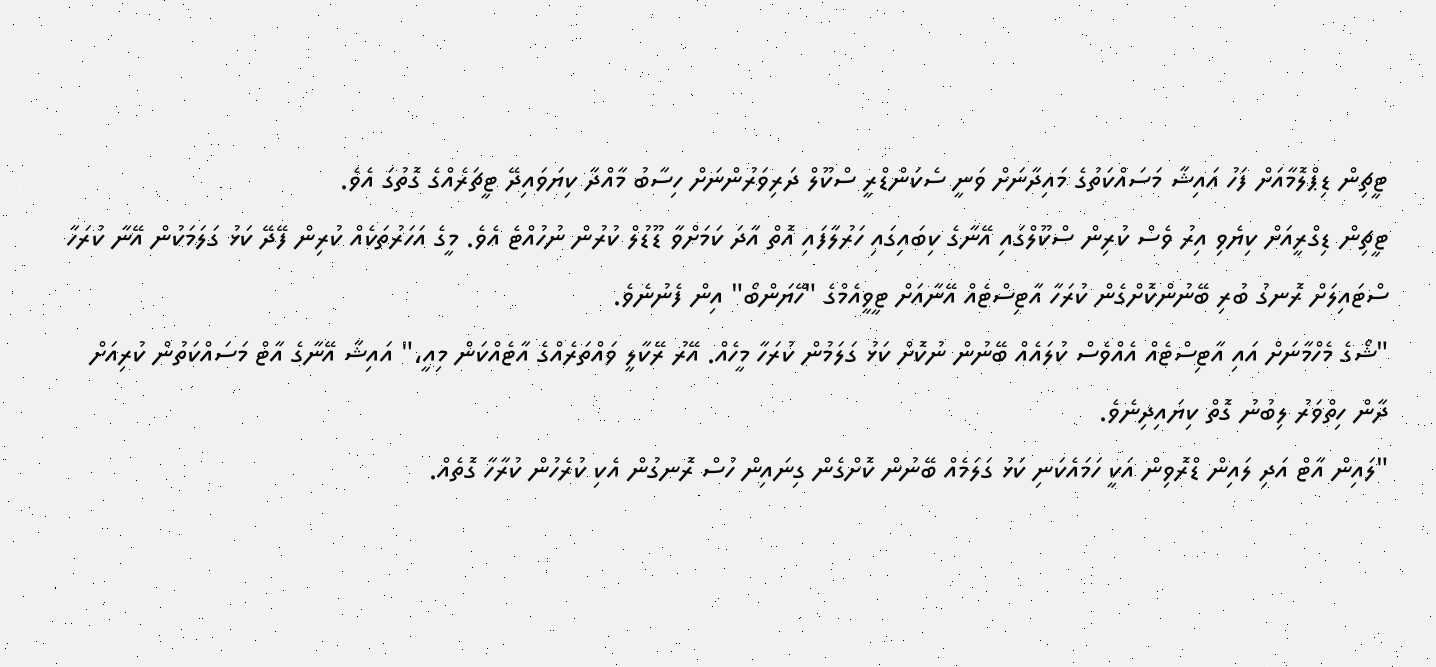ޓީޗިން ޑިޕްލޮމާއަށް ފަހު އައިޝާ މަސައްކަތުގެ މައިދާނަށް ވަނީ ސެކަންޑްރީ ސްކޫލް ދަރިވަރުންނަށް ހިސާބު މާއްދާ ކިޔަވައިދޭ ޓީޗަރެއްގެ ގޮތުގަ އެވެ.
ޓީޗިން ޑިގްރީއަށް ކިޔެވި އިރު ވެސް ކުރިން ސްކޫލްގައި އޭނާގެ ކިބައިގައި ހަރުލާފައި އޮތް އާދަ ކަމަށްވާ ޑޫޑުލް ކުރުން ނުހުއްޓެ އެވެ. މީގެ އަހަރުތަކެއް ކުރިން ފޭދޭ ކަޅު ގަލަމަކުން އޭނާ ކުރަހާ ސްޓައިލަށް ރޮނގު ބުރި ބޭނުންކޮށްގެން ކުރަހާ އާޓިސްޓެއް އޭނާއަށް ޓީވީއެމްގެ "ހޭޔަންބޯ" އިން ފެނުނެވެ.
"ޝޯގެ މެހްމާނަށް އައި އާޓިސްޓެއް އެއްވެސް ކުލައެއް ބޭނުން ނުކޮށް ކަޅު ގަލަމުން ކުރަހާ މީހެއް. އޭރު ރޭކާލީ ވައްތަރެއްގެ އާޓެއްކަން މިއީ،" އައިޝާ އޭނާގެ އާޓް މަސައްކަތުން ކުރިއަށް ދާން ހިތްވަރު ލިބުނު ގޮތް ކިޔައިދިނެވެ.
"ލައިން އާޓް އަދި ލައިން ޑްރޮވިން އަކީ ހަމައެކަނި ކަޅު ގަލަމެއް ބޭނުން ކޮށްގެން ގިނައިން ހުސް ރޮނގުން އެކި ކުރެހުން ކުރާހާ ގޮތެއް.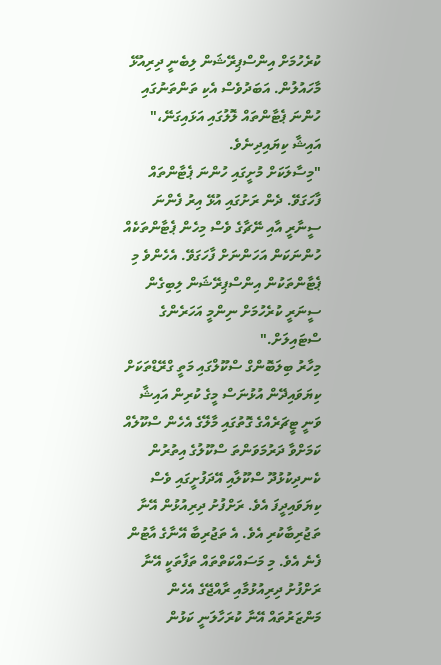ކުރެހުމަށް އިންސްޕިރޭޝަން ލިބެނީ ދިރިއުޅޭ މާހައުލުން. އަބަދުވެސް އެކި ތަންތަނުގައި ހުންނަ ޕެޓާންތައް ލޮލުގައި އަޅައިގަނޭ،" އައިޝާ ކިޔައިދިނެވެ.
"މިސާލަކަށް މުށީގައި ހުންނަ ޕެޓާންތައް ފާހަގަވޭ. ދެން ރަށުގައި އުޅޭ އިރު ފެންނަ ސީނާރީ އާއި ނޭޗާގެ ވެސް މިހެން ޕެޓާންތަކެއް ހުންނަކަން އަހަންނަށް ފާހަގަވޭ. އެހެންވެ މި ޕެޓާންތަކުން އިންސްޕިރޭޝަން ލިބިގެން ސީނަރީ ކުރެހުމަށް ނިންމީ އަހަރެންގެ ސްޓައިލަށް."
މިހާރު ބިލަބޮންގް ސްކޫލްގައި މަތީ ގްރޭޑްތަކަށް ކިޔަވައިދޭން އުޅުނަސް މީގެ ކުރިން އައިޝާ ވަނީ ޓީޗަރެއްގެ ގޮތުގައި މާލޭގެ އެހެން ސްކޫލެއް ކަމަށްވާ ދަރުމަވަންތަ ސްކޫލުގެ އިތުރުން ކެނދިކުޅުދޫ ސްކޫލާއި އޭދަފުށީގައި ވެސް ކިޔަވައިދީފަ އެވެ. ރަށްފުށު ދިރިއުޅުން އޭނާ ތަޖުރިބާކުރި އެވެ. އެ ތަޖުރިބާ އޭނާގެ އާޓުން ފެނެ އެވެ. މި މަސައްކަތްތައް ތަފާތަކީ އޭނާ ރަށްފުށު ދިރިއުޅުމާއި ރާއްޖޭގެ އެހެން މަންޒަރުތައް އޭނާ ކުރަހާލަނީ ކަޅުން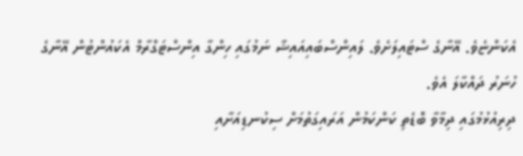އެކަންޏެވެ. އޭނާގެ ސްޓައިލަށެވެ. ލައިންސްބައިއައިޝާ ނަމުގައި ހިންގާ އިންސްޓަގްރާމް އެކައުންޓުން އޭނާގެ ހުނަރު ދައްކާލަ އެވެ.
ދިރިއުޅުމުގައި ދިމާވާ ބޮޑެތި ކަންކަމުން އަރައިގަތުމަށް ސިކުނޑިއަށާއި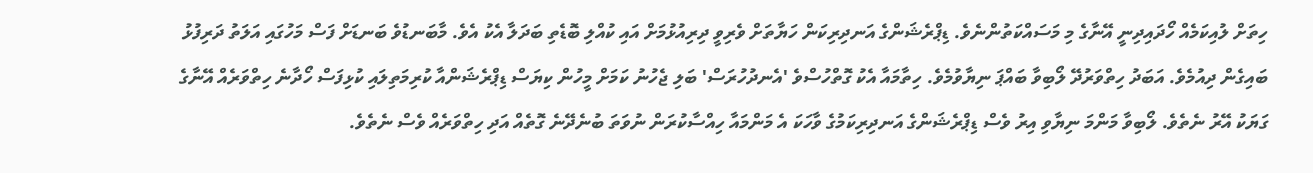ހިތަށް ލުއިކަމެއް ހޯދައިދިނީ އޭނާގެ މި މަސައްކަތުންނެވެ. ޑިޕްރެޝަންގެ އަނދިރިކަން ހަޔާތަށް ވެރިވީ ދިރިއުޅުމަށް އައި ކުއްލި ބޮޑެތި ބަދަލާ އެކު އެވެ. މާބަނޑުވެ ބަނޑަށް ފަސް މަހުގައި އަލަތު ދަރިފުޅު ބައިގެން ދިއުމެވެ. އަބަދު ހިތްވަރުދޭ ލޯބިވާ ބައްޕަ ނިޔާވުމެވެ. ހިތާމައާ އެކު ގޮތްހުސްވެ 'އެނދުހުރަސް' ބަލި ޖެހުނު ކަމަށް މީހުން ކިޔަސް ޑިޕްރެޝަންއާ ކުރިމަތިލައި ކުޅިފަސް ހޯދާނެ ހިތްވަރެއް އޭނާގެ ގަޔަކު އޭރު ނެތެވެ. ލޯބިވާ މަންމަ ނިޔާވި އިރު ވެސް ޑިޕްރެޝަންގެ އަނދިރިކަމުގެ ވާހަކަ އެ މަންމައާ ހިއްސާކުރަން ނުވަތަ ބުނެދޭނެ ގޮތެއް އަދި ހިތްވަރެއް ވެސް ނެތެވެ.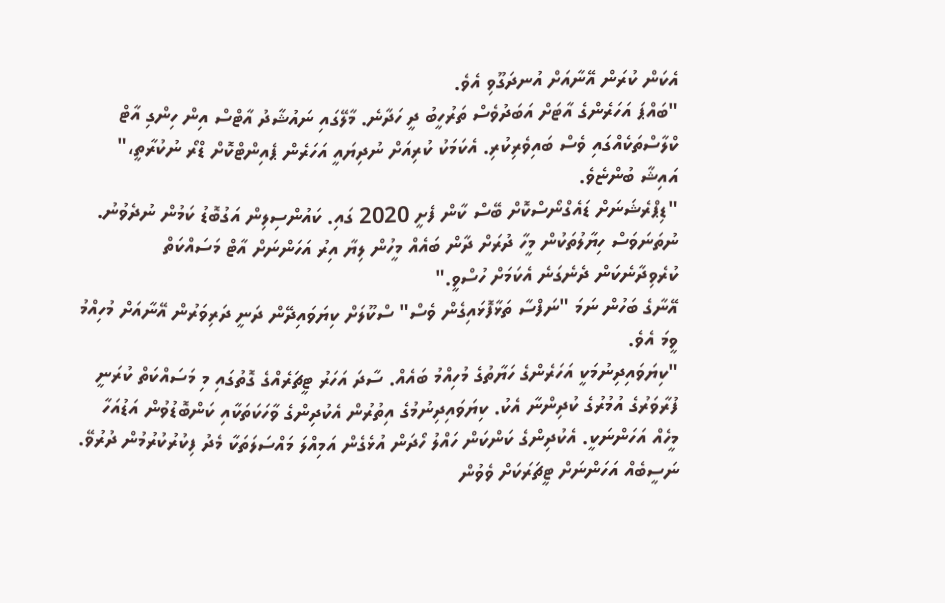އެކަން ކުރަން އޭނާއަށް އުނދަގޫވި އެވެ.
"ބައްޕަ އަހަރެންގެ އާޓަށް އަބަދުވެސް ތަރުހީބު ދީ ހަދާނެ. މާލޭގައި ނައުޝާދު އާޓްސް އިން ހިންގި އާޓް ކްލާސްތަކެއްގައި ވެސް ބައިވެރިކުރި. އެކަމަކު ކުރިއަށް ނުދިޔައީ އަހަރެން ޕެއިންޓްކޮށް ޑްރޯ ނުކުރާތީ،" އައިޝާ ބުންޏެވެ.
"ޑިޕްރެޝަނަށް ޑައެގްނޯސްކޮށް ބޭސް ކާން ފެށީ 2020 ގައި. ކައުންސިލިން އަގުބޮޑު ކަމުން ނުދެވުނު. ނުތަނަވަސް ހިޔާލުތަކުން މީހާ ދުރަށް ދާން ބައެއް މީހުން ލިޔާ އިރު އަހަންނަށް އާޓް މަސައްކަތް ކުރެވިދާނެކަން ދެނެގަނެ އެކަމަށް ހުސްވީ."
އޭނާގެ ބަހުން ނަމަ "ނަފްސާ ތަޅާފޮޅައިގެން ވެސް" ސްކޫލަށް ކިޔަވައިދޭން ދަނީ ދަރިވަރުން އޭނާއަށް މުހިއްމު ވީމަ އެވެ.
"ކިޔަވައިދިނުމަކީ އަހަރެންގެ ހަޔާތުގެ މުހިއްމު ބައެއް. ސާދަ އަހަރު ޓީޗަރެއްގެ ގޮތުގައި މި މަސައްކަތް ކުރަނީ ފުރާވަރުގެ އުމުރުގެ ކުދިންނާ އެކު. ކިޔަވައިދިނުމުގެ އިތުރުން އެކުދިންގެ ވާހަކަތަކާއި ކަންބޮޑުވުން އަޑުއަހާ މީހެއް އަހަންނަކީ. އެކުދިންގެ ކަންކަން ހައްލު ހޯދަން އުޅެގެން އަމިއްލަ މައްސަލަތަކާ މެދު ފިކުރުކުރުމުން ދުރުވޭ. ނަސީބެއް އަހަންނަށް ޓީޗަރަކަށް ވެވުން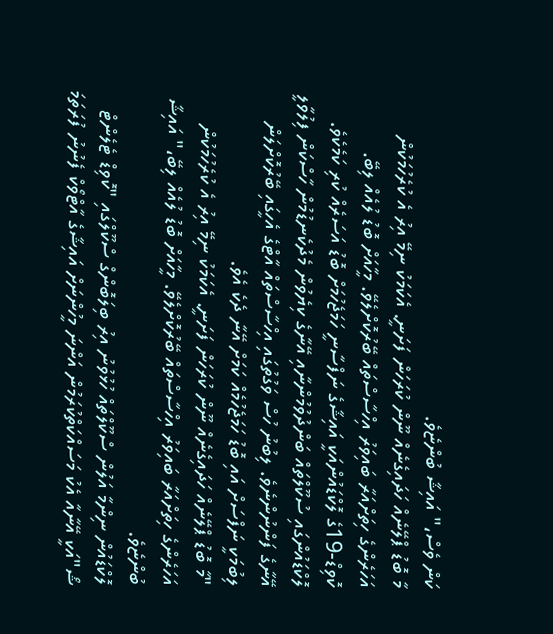ކަން ވެސް،" އައިޝާ ބުންޏެވެ.
މާ ބޮޑު ޕްލޭނެއް ހަދައިގެނެއް ނޫން ކުރަހަން ފަށަނީ. އެކަމަކު ނިމޭ އިރު އެ ކުރެހުމަކުން އަހަރެންގެ ހިތަށްއަރާ ބައިވަރު އިހްސާސްތައް ބޭރުކޮށްލެވޭ. މީހާއަށް ބޮޑު ލުއެއް ލިބޭ.
ކޮވިޑް-19ގެ ލޮކްޑައުންއަކީ އައިޝާގެ ނަފްސާނީ ހަމަޖެހުމަށް ބޮޑު އަސަރެއް ކުރި ކަމެކެވެ. ލޮކްޑައުންގައި ސުކޫލްތައް ބަންދުވުމުންނާއި އޭނާގެ ކިޔެވުން މެދުކެނޑުމުން ހާސްކަން ފިލުވާލީ އޭނާގެ ފަންނުންނެވެ. ލިބުނު ހުސް ވަގުތުގައި އިހްސާސްތައް އާޓްގެ އެހީގައި ބޭރުކޮށްލަން ލިބުމަކީ ނަފްސަށް އައި ބޮޑު ހަމަޖެހުމެއް ކަމަށް އޭނާ ދެކެ އެވެ.
"މާ ބޮޑު ޕްލޭނެއް ހަދައިގެނެއް ނޫން ކުރަހަން ފަށަނީ. އެކަމަކު ނިމޭ އިރު އެ ކުރެހުމަކުން އަހަރެންގެ ހިތަށްއަރާ ބައިވަރު އިހްސާސްތައް ބޭރުކޮށްލެވޭ. މީހާއަށް ބޮޑު ލުއެއް ލިބޭ،" އައިޝާ ބުންޏެވެ.
ލޮކްޑައުން ނިންމާ އަލުން ސްކޫލްތައް ހުޅުވުނު އިރު ބިލަބޮންގް ސްކޫލްގައި "ކޮވިޑް ޓެލެންޓް ޝޯ"އަކީ އޭނާއާ އެކު މަސައްކަތްކުރަމުން އަންނަ މީހުންނަށް އައިޝާގެ އާޓްވޯކް ފެނުނު ފުރަތަމަ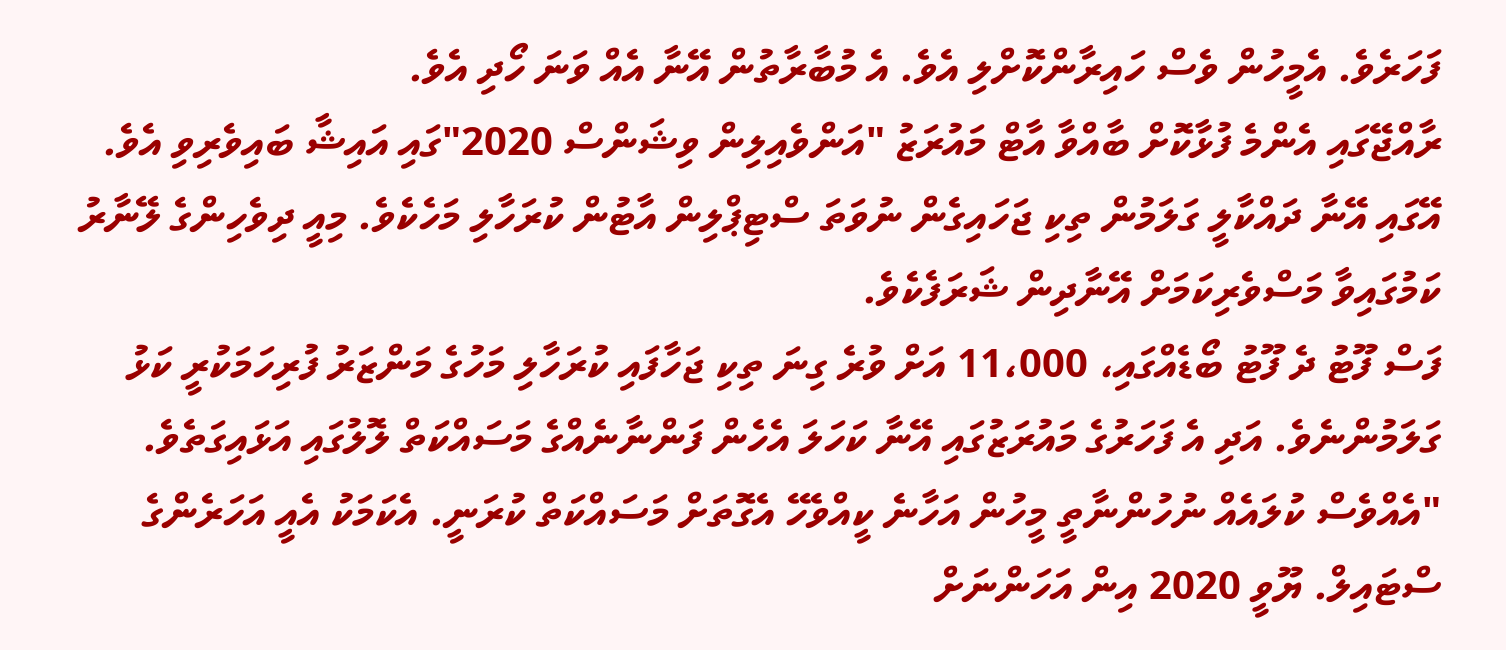ފަހަރެވެ. އެމީހުން ވެސް ހައިރާންކޮށްލި އެވެ. އެ މުބާރާތުން އޭނާ އެއް ވަނަ ހޯދި އެވެ.
ރާއްޖޭގައި އެންމެ ފުޅާކޮށް ބާއްވާ އާޓް މައުރަޒު "އަންވެއިލިން ވިޝަންސް 2020"ގައި އައިޝާ ބައިވެރިވި އެވެ. އޭގައި އޭނާ ދައްކާލީ ގަލަމުން ތިކި ޖަހައިގެން ނުވަތަ ސްޓިޕްލިން އާޓުން ކުރަހާލި މަހެކެވެ. މިއީ ދިވެހިންގެ ލޭނާރު ކަމުގައިވާ މަސްވެރިކަމަށް އޭނާދިން ޝަރަފެކެވެ.
ފަސް ފޫޓު ދެ ފޫޓު ބޯޑެއްގައި، 11،000 އަށް ވުރެ ގިނަ ތިކި ޖަހާފައި ކުރަހާލި މަހުގެ މަންޒަރު ފުރިހަމަކުރީ ކަޅު ގަލަމުންނެވެ. އަދި އެ ފަހަރުގެ މައުރަޒުގައި އޭނާ ކަހަލަ އެހެން ފަންނާނެއްގެ މަސައްކަތް ލޮލުގައި އަޅައިގަތެވެ.
"އެއްވެސް ކުލައެއް ނުހުންނާތީ މީހުން އަހާނެ ކީއްވެހޭ އެގޮތަށް މަސައްކަތް ކުރަނީ. އެކަމަކު އެއީ އަހަރެންގެ ސްޓައިލް. ޔޫވީ 2020 އިން އަހަންނަށް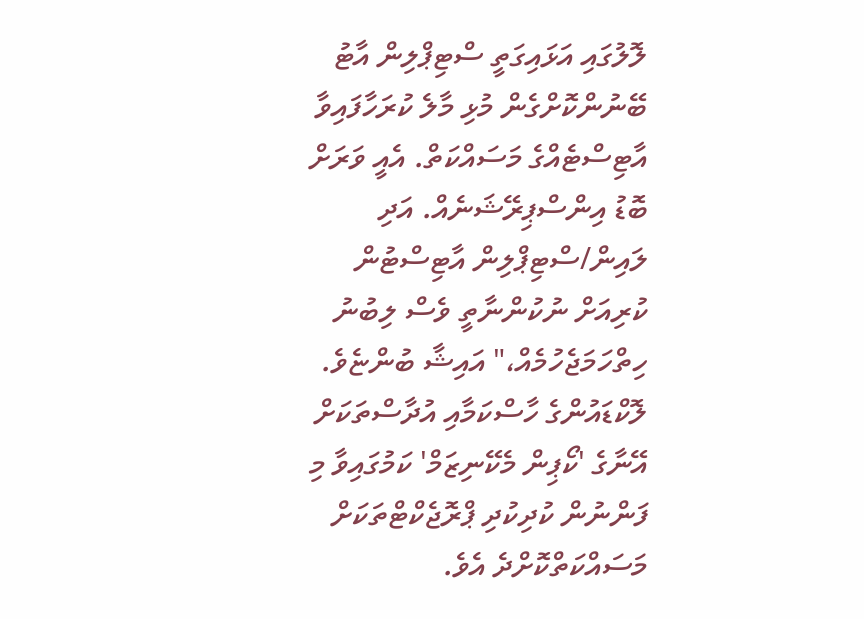ލޮލުގައި އަޅައިގަތީ ސްޓިޕްލިން އާޓު ބޭނުންކޮށްގެން މުޅި މާލެ ކުރަހާފައިވާ އާޓިސްޓެއްގެ މަސައްކަތް. އެއީ ވަރަށް ބޮޑު އިންސްޕިރޭޝަނެއް. އަދި ލައިން/ސްޓިޕްލިން އާޓިސްޓުން ކުރިއަށް ނުކުންނާތީ ވެސް ލިބުނު ހިތްހަމަޖެހުމެއް،" އައިޝާ ބުންޏެވެ.
ލޮކްޑައުންގެ ހާސްކަމާއި އުދާސްތަކަށް އޭނާގެ 'ކޯޕިން މެކޭނިޒަމް' ކަމުގައިވާ މި ފަންނުން ކުދިކުދި ޕްރޮޖެކްޓްތަކަށް މަސައްކަތްކޮށްދެ އެވެ.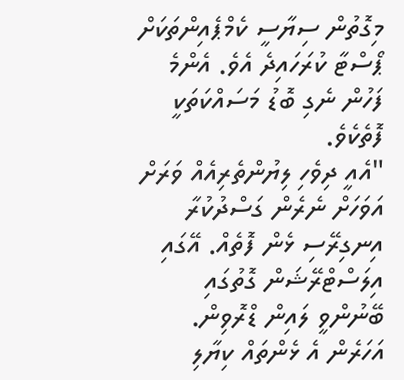މިގޮތުން ސިޔާސީ ކެމްޕެއިންތަކަށް ޕޯސްޓާ ކުރަހައިދެ އެވެ. އެންމެ ފަހުން ނެގި ބޮޑު މަސައްކަތަކީ ފޮތެކެވެ.
"އެއީ ދިވެހި ލިޔުންތެރިއެއް ވަރަށް އަވަހަށް ނެރެން ގަސްދުކުރާ އިނގިރޭސި ޅެން ފޮތެއް. އޭގައި އިލަސްޓްރޭޝަން ގޮތުގައި ބޭނުންވީ ލައިން ޑްރޮވިން. އަހަރެން އެ ޅެންތައް ކިޔާލި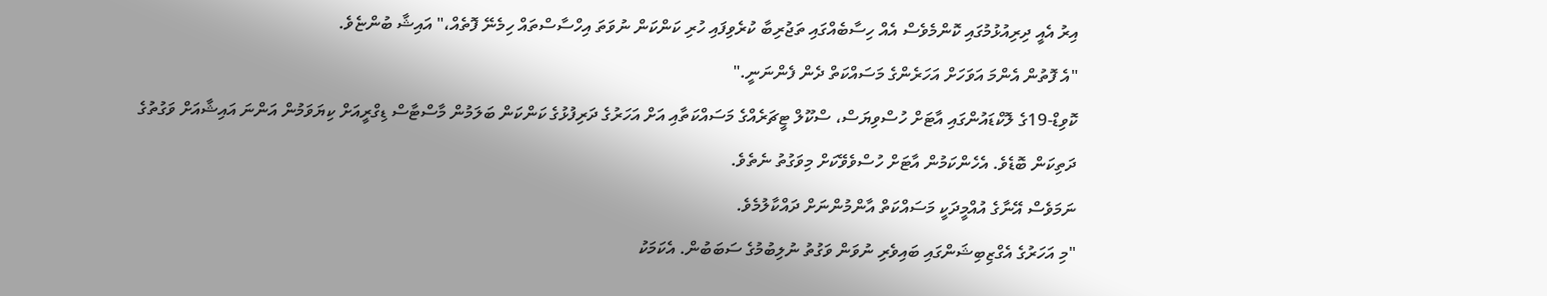އިރު އެއީ ދިރިއުޅުމުގައި ކޮންމެވެސް އެއް ހިސާބެއްގައި ތަޖުރިބާ ކުރެވިފައި ހުރި ކަންކަން ނުވަތަ އިހްސާސްތައް ހިމެނޭ ފޮތެއް،" އައިޝާ ބުންޏެވެ.
"އެ ފޮތުން އެންމަ އަވަހަށް އަހަރެންގެ މަސައްކަތް ދެން ފެންނަނީ."
ކޮވިޑް-19ގެ ލޮކްޑައުންގައި އާޓަށް ހުސްވިޔަސް، ސްކޫލް ޓީޗަރެއްގެ މަސައްކަތާއި އަށް އަހަރުގެ ދަރިފުޅުގެ ކަންކަން ބަލަމުން މާސްޓާސް ޑިގްރީއަށް ކިޔަވަމުން އަންނަ އައިޝާއަށް ވަގުތުގެ ދަތިކަން ބޮޑެވެ. އެހެންކަމުން އާޓަށް ހުސްވެވޭކަށް މިވަގުތު ނެތެވެ.
ނަމަވެސް އޭނާގެ އުއްމީދަކީ މަސައްކަތް އާންމުންނަށް ދައްކާލުމެވެ.
"މި އަހަރުގެ އެގްޒިބިޝަންގައި ބައިވެރި ނުވަން ވަގުތު ނުލިބުމުގެ ސަބަބުން. އެކަމަކު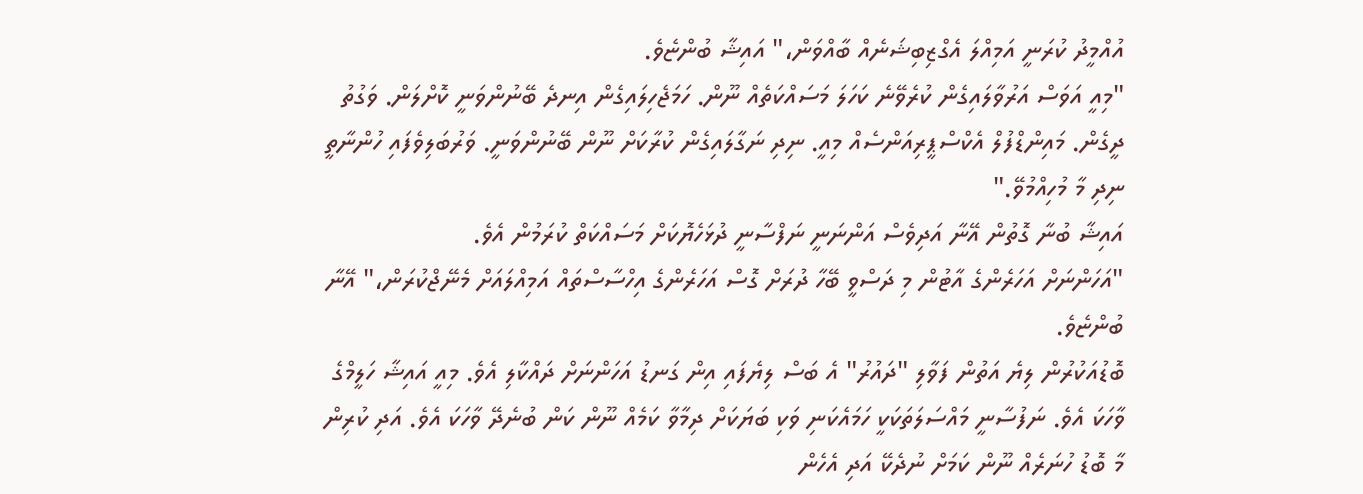އުއްމީދު ކުރަނީ އަމިއްލަ އެގްޒިބިޝަނެއް ބާއްވަން،" އައިޝާ ބުންޏެވެ.
"މިއީ އަވަސް އަރުވާލައިގެން ކުރެވޭނެ ކަހަލަ މަސައްކަތެއް ނޫން. ހަމަޖެހިލައިގެން އިނދެ ބޭނުންވަނީ ކޮށްލަން. ވަގުތު ދީގެން. މައިންޑްފުލް އެކްސްޕީރިއަންސެއް މިއީ. ނިދި ނަގާލައިގެން ކުރާކަށް ނޫން ބޭނުންވަނީ. ވަރުބަލިވެފައި ހުންނާތީ ނިދި މާ މުހިއްމުވޭ."
އައިޝާ ބުނާ ގޮތުން އޭނާ އަދިވެސް އަންނަނީ ނަފްސާނީ ދުޅަހެޔޮކަށް މަސައްކަތް ކުރަމުން އެވެ.
"އަހަންނަށް އަހަރެންގެ އާޓުން މި ދަސްވީ ބޭހާ ދުރަށް ގޮސް އަހަރެންގެ އިހްސާސްތައް އަމިއްލައަށް މެނޭޖްކުރަން،" އޭނާ ބުންޏެވެ.
ބޮޑުއަކުރުން ލިޔެ އަތުން ފަވާލި "ދައުރު" އެ ބަސް ލިޔެފައި އިން ގަނޑު އަހަންނަށް ދައްކާލި އެވެ. މިއީ އައިޝާ ހަލީމްގެ ވާހަކަ އެވެ. ނަފުސާނީ މައްސަލަތަކަކީ ހަމައެކަނި ވަކި ބަޔަކަށް ދިމާވާ ކަމެއް ނޫން ކަން ބުނެދޭ ވާހަކަ އެވެ. އަދި ކުރިން މާ ބޮޑު ހުނަރެއް ނޫން ކަމަށް ނުދެކޭ އަދި އެހެން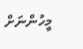މީހުންނަށް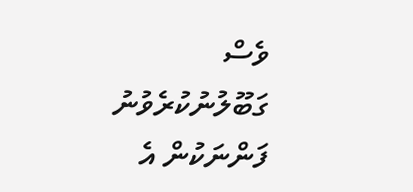ވެސް ގަބޫލުނުކުރެވުނު ފަންނަކުން އެ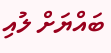ބައްޔަށް ލުއި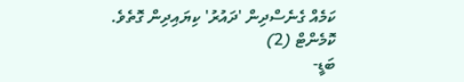ކަމެއް ގެނެސްދިން 'ދައުރު' ކިޔައިދިން ގޮތެވެ.
ކޮމެންޓް (2)
ބަޑީ-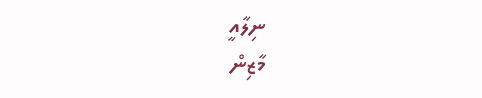ނިލާއީ
މާޒިން